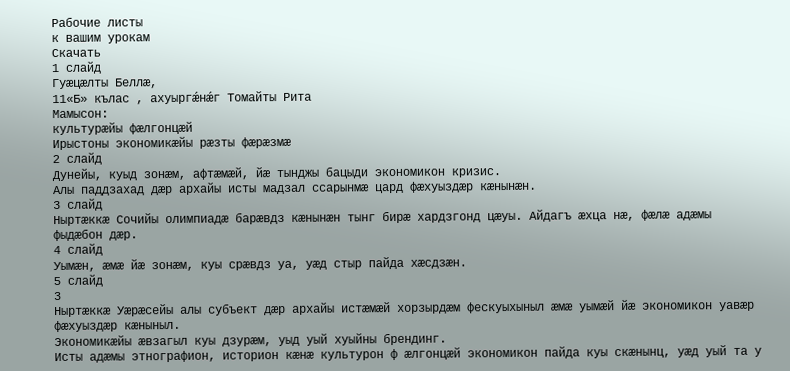Рабочие листы
к вашим урокам
Скачать
1 слайд
Гуæцæлты Беллæ,
11«Б» кълас , ахуыргǽнǽг Томайты Рита
Мамысон:
культурæйы фæлгонцæй
Ирыстоны экономикæйы рæзты фæрæзмæ
2 слайд
Дунейы, куыд зонæм, афтæмæй, йæ тынджы бацыди экономикон кризис.
Алы паддзахад дæр архайы исты мадзал ссарынмæ цард фæхуыздæр кæнынæн.
3 слайд
Ныртæккæ Сочийы олимпиадæ барæвдз кæнынæн тынг бирæ хардзгонд цæуы. Айдагъ æхца нæ, фæлæ адæмы фыдæбон дæр.
4 слайд
Уымæн, æмæ йæ зонæм, куы срæвдз уа, уæд стыр пайда хæсдзæн.
5 слайд
3
Ныртæккæ Уæрæсейы алы субъект дæр архайы истæмæй хорзырдæм фескуыхыныл æмæ уымæй йæ экономикон уавæр фæхуыздæр кæныныл.
Экономикæйы æвзагыл куы дзурæм, уыд уый хуыйны брендинг.
Исты адæмы этнографион, историон кæнæ культурон ф æлгонцæй экономикон пайда куы скæнынц, уæд уый та у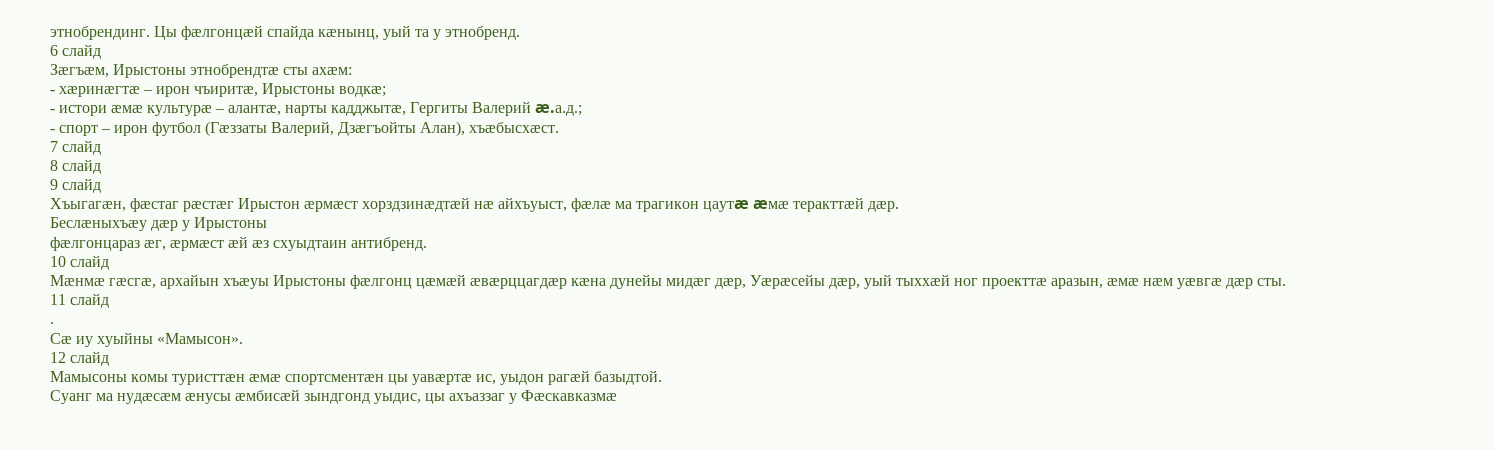этнобрендинг. Цы фæлгонцæй спайда кæнынц, уый та у этнобренд.
6 слайд
Зæгъæм, Ирыстоны этнобрендтæ сты ахæм:
- хæринæгтæ – ирон чъиритæ, Ирыстоны водкæ;
- истори æмæ культурæ – алантæ, нарты кадджытæ, Гергиты Валерий æ.а.д.;
- спорт – ирон футбол (Гæззаты Валерий, Дзæгъойты Алан), хъæбысхæст.
7 слайд
8 слайд
9 слайд
Хъыгагæн, фæстаг рæстæг Ирыстон æрмæст хорздзинæдтæй нæ айхъуыст, фæлæ ма трагикон цаутæ æмæ теракттæй дæр.
Беслæныхъæу дæр у Ирыстоны
фæлгонцараз æг, æрмæст æй æз схуыдтаин антибренд.
10 слайд
Мæнмæ гæсгæ, архайын хъæуы Ирыстоны фæлгонц цæмæй æвæрццагдæр кæна дунейы мидæг дæр, Уæрæсейы дæр, уый тыххæй ног проекттæ аразын, æмæ нæм уæвгæ дæр сты.
11 слайд
.
Сæ иу хуыйны «Мамысон».
12 слайд
Мамысоны комы туристтæн æмæ спортсментæн цы уавæртæ ис, уыдон рагæй базыдтой.
Суанг ма нудæсæм æнусы æмбисæй зындгонд уыдис, цы ахъаззаг у Фæскавказмæ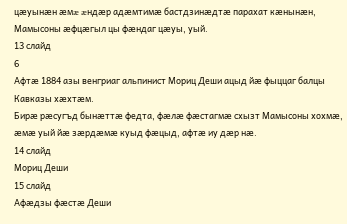цæуынæн æмæ æндæр адæмтимæ бастдзинæдтæ парахат кæнынæн, Мамысоны æфцæгыл цы фæндаг цæуы, уый.
13 слайд
6
Афтæ 1884 азы венгриаг альпинист Мориц Деши ацыд йæ фыццаг балцы Кавказы хæхтæм.
Бирæ рæсугъд бынæттæ федта, фæлæ фæстагмæ схызт Мамысоны хохмæ, æмæ уый йæ зæрдæмæ куыд фæцыд, афтæ иу дæр нæ.
14 слайд
Мориц Деши
15 слайд
Афæдзы фæстæ Деши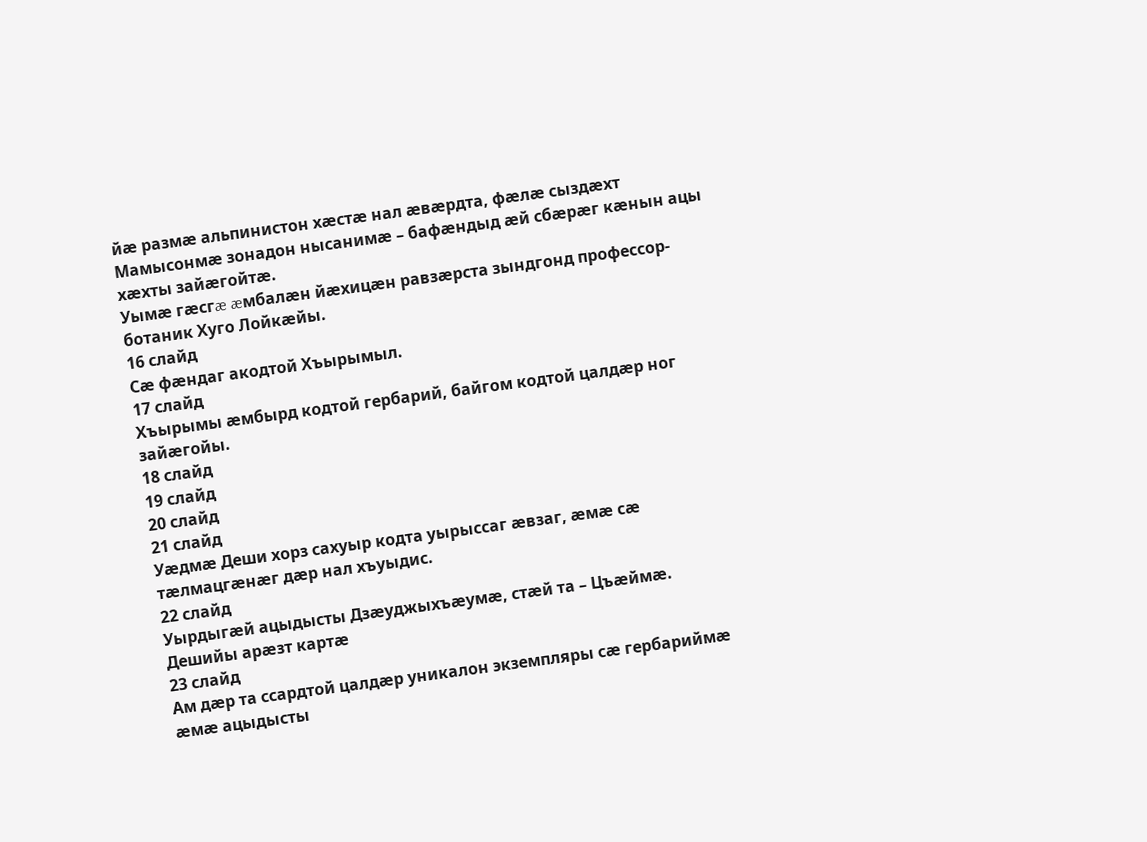йæ размæ альпинистон хæстæ нал æвæрдта, фæлæ сыздæхт Мамысонмæ зонадон нысанимæ – бафæндыд æй сбæрæг кæнын ацы хæхты зайæгойтæ.
Уымæ гæсгæ æмбалæн йæхицæн равзæрста зындгонд профессор-ботаник Хуго Лойкæйы.
16 слайд
Сæ фæндаг акодтой Хъырымыл.
17 слайд
Хъырымы æмбырд кодтой гербарий, байгом кодтой цалдæр ног зайæгойы.
18 слайд
19 слайд
20 слайд
21 слайд
Уæдмæ Деши хорз сахуыр кодта уырыссаг æвзаг, æмæ сæ тæлмацгæнæг дæр нал хъуыдис.
22 слайд
Уырдыгæй ацыдысты Дзæуджыхъæумæ, стæй та – Цъæймæ.
Дешийы арæзт картæ
23 слайд
Ам дæр та ссардтой цалдæр уникалон экземпляры сæ гербариймæ æмæ ацыдысты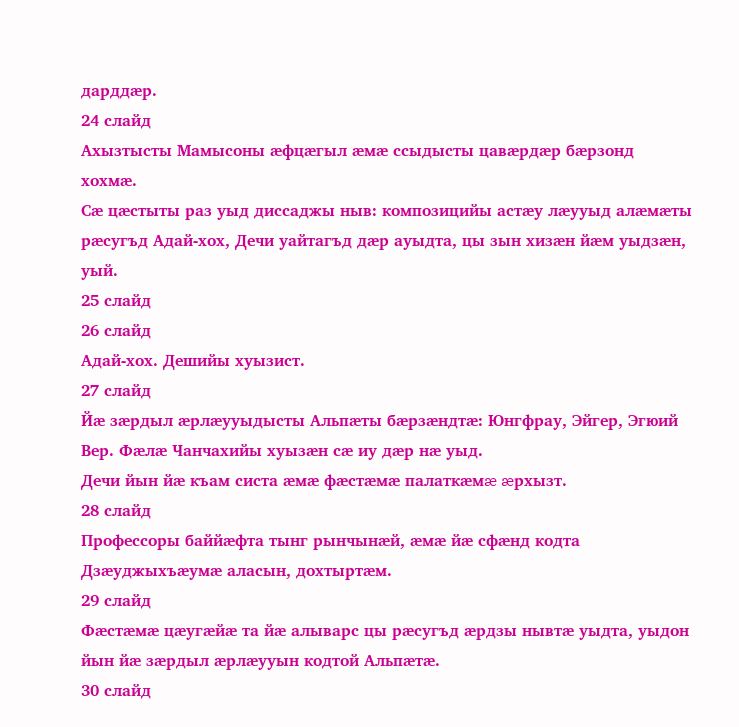дарддæр.
24 слайд
Ахызтысты Мамысоны æфцæгыл æмæ ссыдысты цавæрдæр бæрзонд хохмæ.
Сæ цæстыты раз уыд диссаджы ныв: композицийы астæу лæууыд алæмæты рæсугъд Адай-хох, Дечи уайтагъд дæр ауыдта, цы зын хизæн йæм уыдзæн, уый.
25 слайд
26 слайд
Адай-хох. Дешийы хуызист.
27 слайд
Йæ зæрдыл æрлæууыдысты Альпæты бæрзæндтæ: Юнгфрау, Эйгер, Эгюий Вер. Фæлæ Чанчахийы хуызæн сæ иу дæр нæ уыд.
Дечи йын йæ къам систа æмæ фæстæмæ палаткæмæ æрхызт.
28 слайд
Профессоры баййæфта тынг рынчынæй, æмæ йæ сфæнд кодта Дзæуджыхъæумæ аласын, дохтыртæм.
29 слайд
Фæстæмæ цæугæйæ та йæ алыварс цы рæсугъд æрдзы нывтæ уыдта, уыдон йын йæ зæрдыл æрлæууын кодтой Альпæтæ.
30 слайд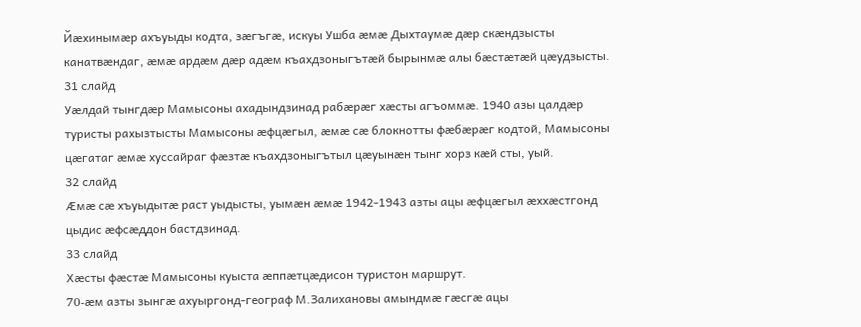Йæхинымæр ахъуыды кодта, зæгъгæ, искуы Ушба æмæ Дыхтаумæ дæр скæндзысты канатвæндаг, æмæ ардæм дæр адæм къахдзоныгътæй бырынмæ алы бæстæтæй цæудзысты.
31 слайд
Уæлдай тынгдæр Мамысоны ахадындзинад рабæрæг хæсты агъоммæ. 1940 азы цалдæр туристы рахызтысты Мамысоны æфцæгыл, æмæ сæ блокнотты фæбæрæг кодтой, Мамысоны цæгатаг æмæ хуссайраг фæзтæ къахдзоныгътыл цæуынæн тынг хорз кæй сты, уый.
32 слайд
Æмæ сæ хъуыдытæ раст уыдысты, уымæн æмæ 1942-1943 азты ацы æфцæгыл æххæстгонд цыдис æфсæддон бастдзинад.
33 слайд
Хæсты фæстæ Мамысоны куыста æппæтцæдисон туристон маршрут.
70-æм азты зынгæ ахуыргонд-географ М.Залихановы амындмæ гæсгæ ацы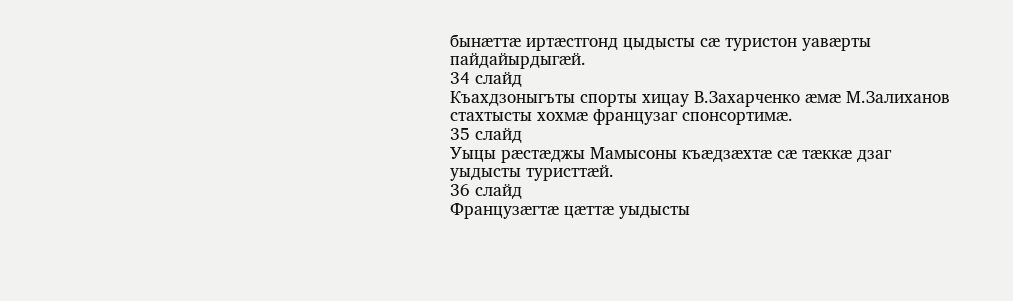бынæттæ иртæстгонд цыдысты сæ туристон уавæрты пайдайырдыгæй.
34 слайд
Къахдзоныгъты спорты хицау В.Захарченко æмæ М.Залиханов стахтысты хохмæ французаг спонсортимæ.
35 слайд
Уыцы рæстæджы Мамысоны къæдзæхтæ сæ тæккæ дзаг уыдысты туристтæй.
36 слайд
Французæгтæ цæттæ уыдысты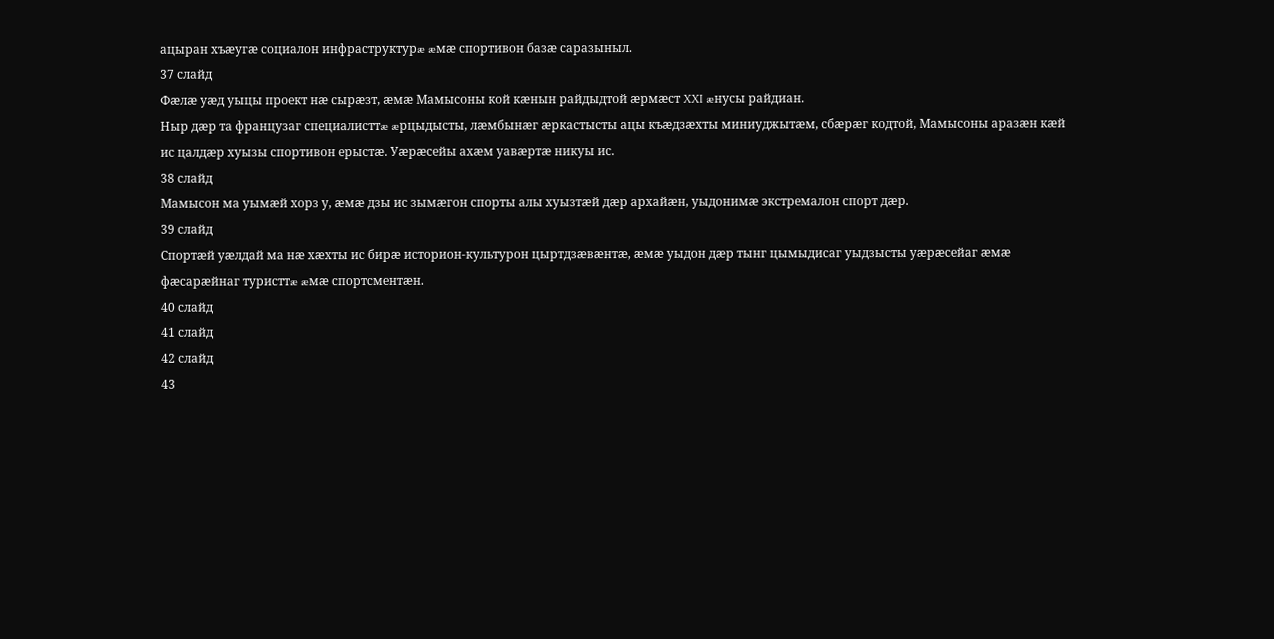ацыран хъæугæ социалон инфраструктурæ æмæ спортивон базæ саразыныл.
37 слайд
Фæлæ уæд уыцы проект нæ сырæзт, æмæ Мамысоны кой кæнын райдыдтой æрмæст XXI æнусы райдиан.
Ныр дæр та французаг специалисттæ æрцыдысты, лæмбынæг æркастысты ацы къæдзæхты миниуджытæм, сбæрæг кодтой, Мамысоны аразæн кæй ис цалдæр хуызы спортивон ерыстæ. Уæрæсейы ахæм уавæртæ никуы ис.
38 слайд
Мамысон ма уымæй хорз у, æмæ дзы ис зымæгон спорты алы хуызтæй дæр архайæн, уыдонимæ экстремалон спорт дæр.
39 слайд
Спортæй уæлдай ма нæ хæхты ис бирæ историон-культурон цыртдзæвæнтæ, æмæ уыдон дæр тынг цымыдисаг уыдзысты уæрæсейаг æмæ фæсарæйнаг туристтæ æмæ спортсментæн.
40 слайд
41 слайд
42 слайд
43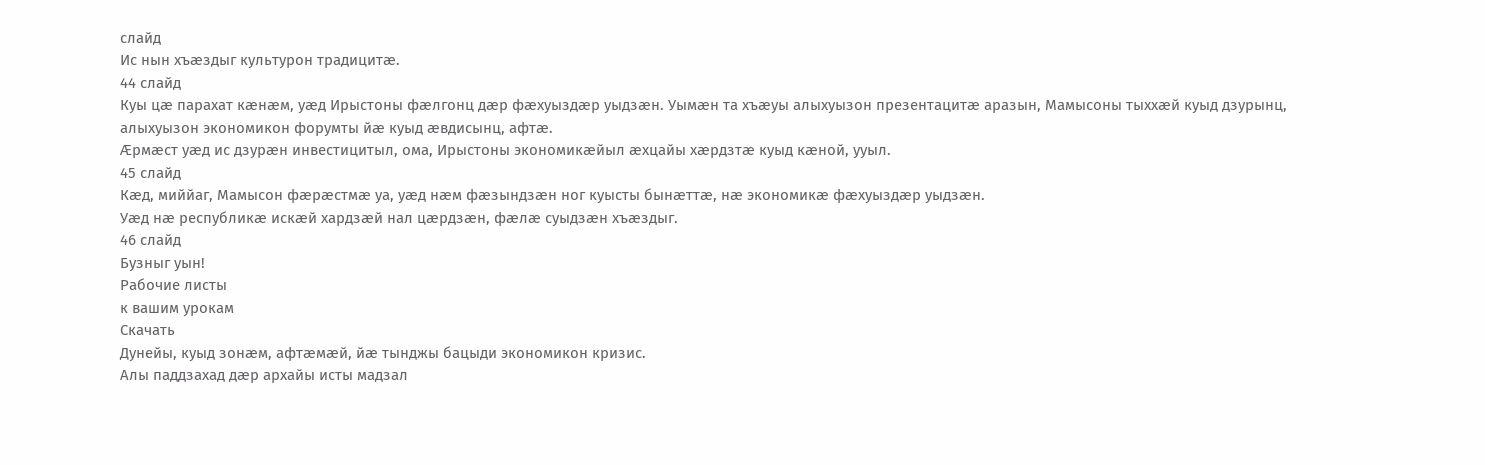слайд
Ис нын хъæздыг культурон традицитæ.
44 слайд
Куы цæ парахат кæнæм, уæд Ирыстоны фæлгонц дæр фæхуыздæр уыдзæн. Уымæн та хъæуы алыхуызон презентацитæ аразын, Мамысоны тыххæй куыд дзурынц, алыхуызон экономикон форумты йæ куыд æвдисынц, афтæ.
Æрмæст уæд ис дзурæн инвестицитыл, ома, Ирыстоны экономикæйыл æхцайы хæрдзтæ куыд кæной, ууыл.
45 слайд
Кæд, миййаг, Мамысон фæрæстмæ уа, уæд нæм фæзындзæн ног куысты бынæттæ, нæ экономикæ фæхуыздæр уыдзæн.
Уæд нæ республикæ искæй хардзæй нал цæрдзæн, фæлæ суыдзæн хъæздыг.
46 слайд
Бузныг уын!
Рабочие листы
к вашим урокам
Скачать
Дунейы, куыд зонæм, афтæмæй, йæ тынджы бацыди экономикон кризис.
Алы паддзахад дæр архайы исты мадзал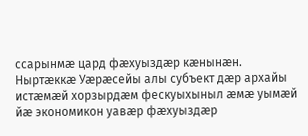ссарынмæ цард фæхуыздæр кæнынæн.
Ныртæккæ Уæрæсейы алы субъект дæр архайы истæмæй хорзырдæм фескуыхыныл æмæ уымæй йæ экономикон уавæр фæхуыздæр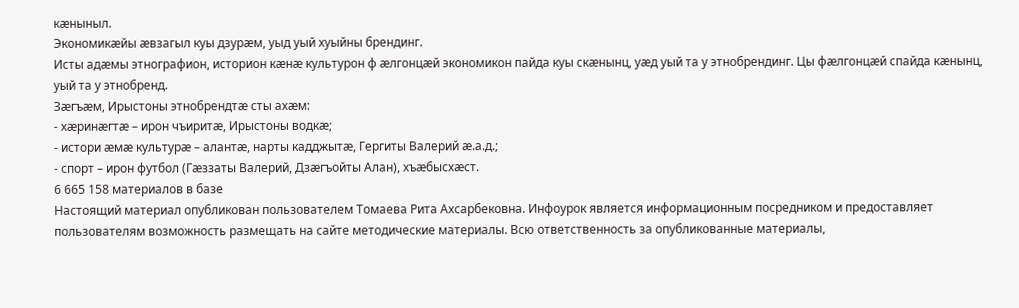кæныныл.
Экономикæйы æвзагыл куы дзурæм, уыд уый хуыйны брендинг.
Исты адæмы этнографион, историон кæнæ культурон ф æлгонцæй экономикон пайда куы скæнынц, уæд уый та у этнобрендинг. Цы фæлгонцæй спайда кæнынц, уый та у этнобренд.
Зæгъæм, Ирыстоны этнобрендтæ сты ахæм:
- хæринæгтæ – ирон чъиритæ, Ирыстоны водкæ;
- истори æмæ культурæ – алантæ, нарты кадджытæ, Гергиты Валерий æ.а.д.;
- спорт – ирон футбол (Гæззаты Валерий, Дзæгъойты Алан), хъæбысхæст.
6 665 158 материалов в базе
Настоящий материал опубликован пользователем Томаева Рита Ахсарбековна. Инфоурок является информационным посредником и предоставляет пользователям возможность размещать на сайте методические материалы. Всю ответственность за опубликованные материалы,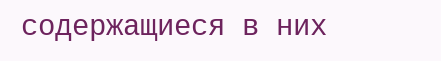содержащиеся в них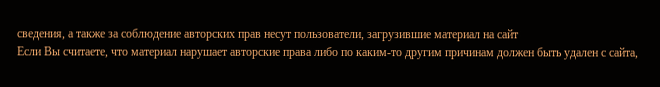сведения, а также за соблюдение авторских прав несут пользователи, загрузившие материал на сайт
Если Вы считаете, что материал нарушает авторские права либо по каким-то другим причинам должен быть удален с сайта,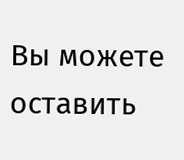Вы можете оставить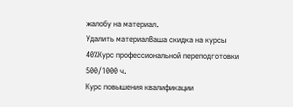жалобу на материал.
Удалить материалВаша скидка на курсы
40%Курс профессиональной переподготовки
500/1000 ч.
Курс повышения квалификации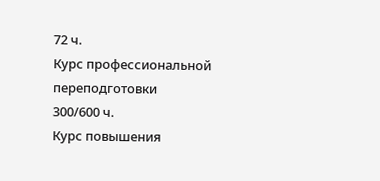72 ч.
Курс профессиональной переподготовки
300/600 ч.
Курс повышения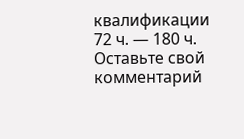квалификации
72 ч. — 180 ч.
Оставьте свой комментарий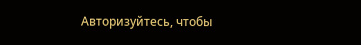Авторизуйтесь, чтобы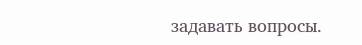задавать вопросы.